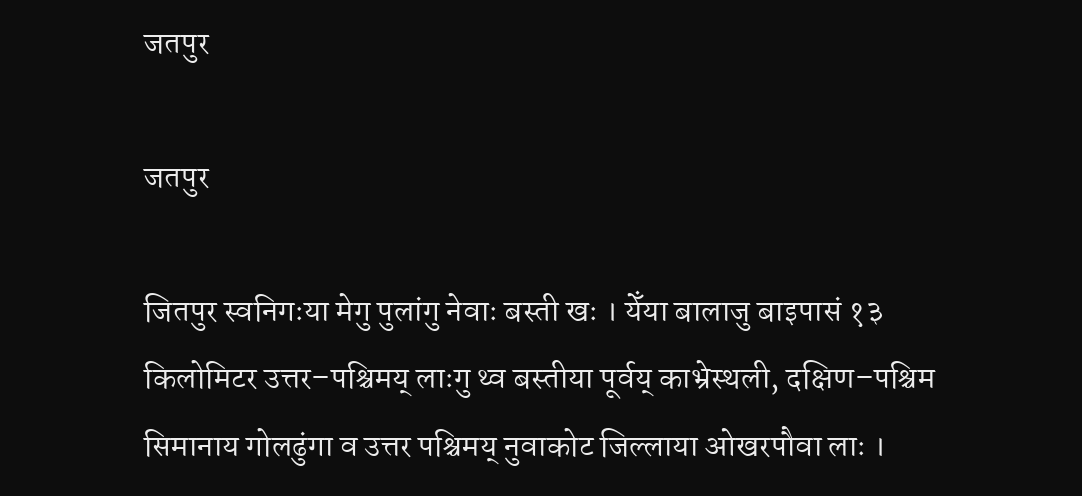जतपुर

जतपुर

जितपुर स्वनिगःया मेगु पुलांगु नेवाः बस्ती खः । येँया बालाजु बाइपासं १३ किलोमिटर उत्तर–पश्चिमय् लाःगु थ्व बस्तीया पूर्वय् काभ्रेस्थली, दक्षिण–पश्चिम सिमानाय गोलढुंगा व उत्तर पश्चिमय् नुवाकोट जिल्लाया ओखरपौवा लाः ।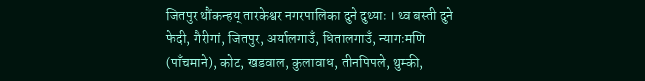जितपुर थौंकन्हय् तारकेश्वर नगरपालिका दुने दुथ्याः । थ्व बस्ती दुने फेदी, गैरीगां, जितपुर, अर्यालगाउँ, धितालगाउँ, न्यागःमणि (पाँचमाने), कोट, खडवाल, कुलावाध, तीनपिपले, थुम्की,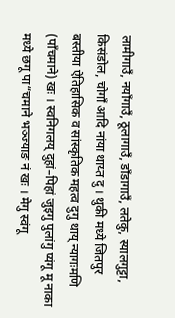लामीगाउँ, नयाँगाउँ, ठूलागाउँ, डाँडागाउँ, लतेकु, स्यालगुट्टा, किसंडोल, चोगाँ आदि नांया थाय्त दु । थुकी मध्ये जितपुर बस्तीया ऐतिहासिक व सांस्कृतिक महत्व दुगु थाय् न्यागःमणि (पाँचमाने) खः । स्वनिगलय् दुहां–पिहां जुइगु पुलांगु प्यंगू मू नाका मध्ये छगू पा“चमाने भञ्ज्याङ नं खः । मेगु स्वंगू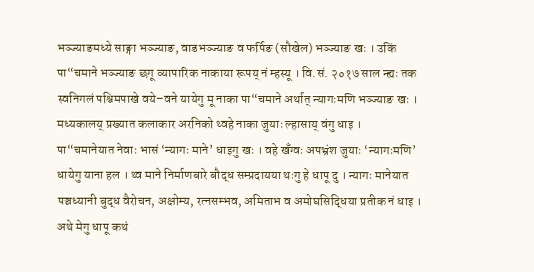भञ्ज्याङमध्ये साङ्गा भञ्ज्याङ, वाडभञ्ज्याङ व फर्पिङ (सौखेल) भञ्ज्याङ खः । उकिं पा“चमाने भञ्ज्याङ छगू व्यापारिक नाकाया रूपय् नं म्हस्यू । वि.सं. २०१७ साल न्ह्यः तक स्वनिगलं पश्चिमपाखे वये–वने यायेगु मू नाका पा“चमाने अर्थात् न्यागःमणि भञ्ज्याङ खः । मध्यकालय् प्रख्यात कलाकार अरनिको थ्वहे नाका जुयाः ल्हासाय् वंगु धाइ ।
पा“चमानेयात नेवाः भासं ‘न्यागः माने’ धाइगु खः । वहे खँग्वः अपभ्रंश जुयाः ‘न्यागःमणि’ धायेगु याना हल । थ्व माने निर्माणबारे बौद्ध सम्प्रदायया थःगु हे धापू दु । न्यागः मानेयात पञ्चध्यानी बुद्ध वैरोचन, अक्षोम्य, रत्नसम्भव, अमिताभ व अमोघसिद्धिया प्रतीक नं धाइ । अथे मेगु धापू कथं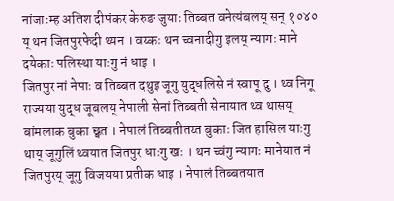नांजाःम्ह अतिश दीपंकर केरुङ जुयाः तिब्बत वनेत्यंबलय् सन् १०४० य् थन जितपुरफेदी थ्यन । वय्कः थन च्वनादीगु इलय् न्यागः माने दयेकाः पलिस्था याःगु नं धाइ ।
जितपुर नां नेपाः व तिब्बत दथुइ जूगु युद्धलिसे नं स्वापू दु । थ्व निगू राज्यया युद्ध जूबलय् नेपाली सेनां तिब्बती सेनायात थ्व थासय् बांमलाक बुका छ्वत । नेपालं तिब्बतीतय्त बुकाः जित हासिल याःगु थाय् जूगुलिं थ्वयात जितपुर धाःगु खः । थन च्वंगु न्यागः मानेयात नं जितपुरय् जूगु विजयया प्रतीक धाइ । नेपालं तिब्बतयात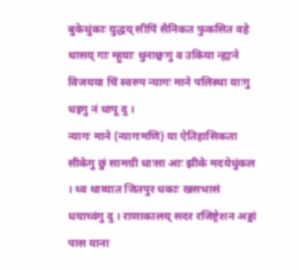बुकेधुंकाः युद्धय् सीपिं सैनिकत फुकसित वहे थासय् गाः म्हुयाः थुनाछ्वःगु व उकिया न्ह्यःने विजयया चिं स्वरुप न्यागः माने पलिस्था याःगु धइगु नं धापू दु ।
न्यागः माने (न्यागःमणि) या ऐतिहासिकता सीकेगु छुं सामग्री धाःसा आः झीके मदयेधुंकल । थ्व थाय्यात जितपुर धकाः खसभासं धयाच्वंगु दु । राणाकालय् सदर रजिष्ट्रेशन अड्डां पास याना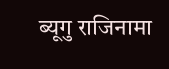ब्यूगु राजिनामा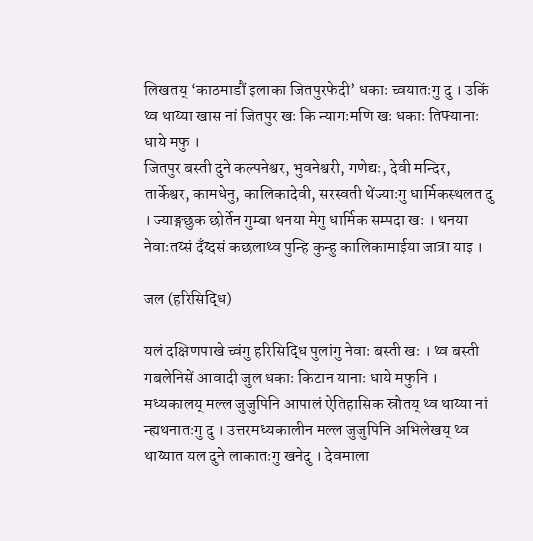लिखतय् ‘काठमाडौं इलाका जितपुरफेदी’ धकाः च्वयातःगु दु । उकिं थ्व थाय्या खास नां जितपुर खः कि न्यागःमणि खः धकाः तिफ्यानाः धाये मफु ।
जितपुर बस्ती दुने कल्पनेश्वर, भुवनेश्वरी, गणेद्यः, देवी मन्दिर, तार्केश्वर, कामधेनु, कालिकादेवी, सरस्वती थेंज्याःगु धार्मिकस्थलत दु । ज्याङ्गछुक छोर्तेन गुम्बा थनया मेगु धार्मिक सम्पदा खः । थनया नेवाःतय्सं दँय्दसं कछलाथ्व पुन्हि कुन्हु कालिकामाईया जात्रा याइ ।

जल (हरिसिद्धि)

यलं दक्षिणपाखे च्वंगु हरिसिद्धि पुलांगु नेवाः बस्ती खः । थ्व बस्ती गबलेनिसें आवादी जुल धकाः किटान यानाः धाये मफुनि । मध्यकालय् मल्ल जुजुपिनि आपालं ऐतिहासिक स्रोतय् थ्व थाय्या नां न्ह्यथनातःगु दु । उत्तरमध्यकालीन मल्ल जुजुपिनि अभिलेखय् थ्व थाय्यात यल दुने लाकातःगु खनेदु । देवमाला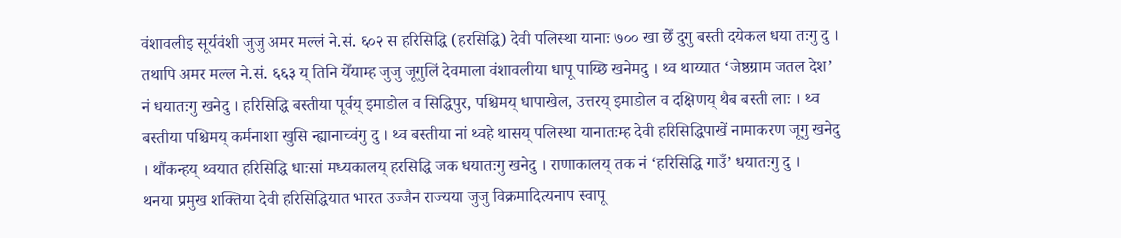वंशावलीइ सूर्यवंशी जुजु अमर मल्लं ने.सं. ६०२ स हरिसिद्धि (हरसिद्धि) देवी पलिस्था यानाः ७०० खा छेँ दुगु बस्ती दयेकल धया तःगु दु । तथापि अमर मल्ल ने.सं. ६६३ य् तिनि येँयाम्ह जुजु जूगुलिं देवमाला वंशावलीया धापू पाय्छि खनेमदु । थ्व थाय्यात ‘जेष्ठग्राम जतल देश’ नं धयातःगु खनेदु । हरिसिद्धि बस्तीया पूर्वय् इमाडोल व सिद्धिपुर, पश्चिमय् धापाखेल, उत्तरय् इमाडोल व दक्षिणय् थैब बस्ती लाः । थ्व बस्तीया पश्चिमय् कर्मनाशा खुसि न्ह्यानाच्वंगु दु । थ्व बस्तीया नां थ्वहे थासय् पलिस्था यानातःम्ह देवी हरिसिद्धिपाखें नामाकरण जूगु खनेदु । थौंकन्हय् थ्वयात हरिसिद्धि धाःसां मध्यकालय् हरसिद्धि जक धयातःगु खनेदु । राणाकालय् तक नं ‘हरिसिद्धि गाउँ’ धयातःगु दु ।
थनया प्रमुख शक्तिया देवी हरिसिद्धियात भारत उज्जैन राज्यया जुजु विक्रमादित्यनाप स्वापू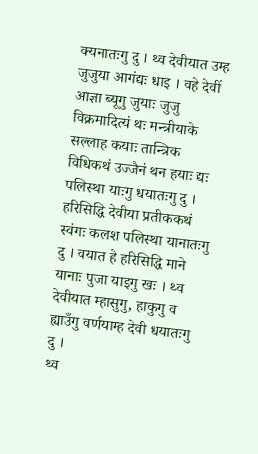क्यनातःगु दु । थ्व देवीयात उम्ह जुजुया आगंद्यः धाइ । वहे देवीं आज्ञा ब्यूगु जुयाः जुजु विक्रमादित्यं थः मन्त्रीयाके सल्लाह कयाः तान्त्रिक विधिकथं उज्जैनं थन हयाः द्यः पलिस्था याःगु धयातःगु दु । हरिसिद्धि देवीया प्रतीककथं स्वंगः कलश पलिस्था यानातःगु दु । वयात हे हरिसिद्धि माने यानाः पुजा याइगु खः । थ्व देवीयात म्हासुगु, हाकुगु व ह्याउँगु वर्णयाम्ह देवी धयातःगु दु ।
थ्व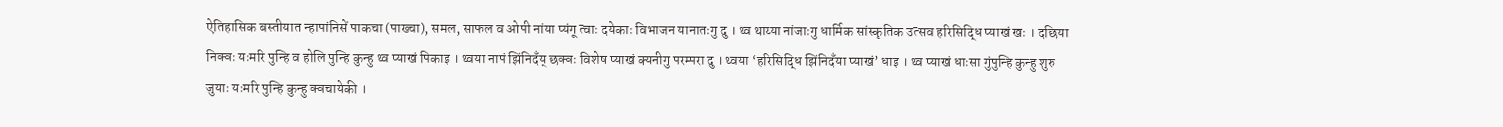ऐतिहासिक बस्तीयात न्हापांनिसें पाकचा (पाख्चा), समल, साफल व ओपी नांया प्यंगू त्वाः दयेकाः विभाजन यानातःगु दु । थ्व थाय्या नांजाःगु धार्मिक सांस्कृतिक उत्सव हरिसिद्धि प्याखं खः । दछिया निक्वः यःमरि पुन्हि व होलि पुन्हि कुन्हु थ्व प्याखं पिकाइ । थ्वया नापं झिंनिदँय् छक्वः विशेष प्याखं क्यनीगु परम्परा दु । थ्वया ‘हरिसिद्धि झिंनिदँया प्याखं’ धाइ । थ्व प्याखं धाःसा गुंपुन्हि कुन्हु शुरु जुयाः यःमरि पुन्हि कुन्हु क्वचायेकी ।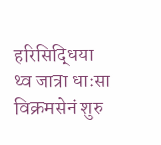हरिसिद्धिया थ्व जात्रा धाःसा विक्रमसेनं शुरु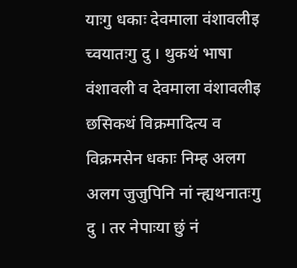याःगु धकाः देवमाला वंशावलीइ च्वयातःगु दु । थुकथं भाषा वंशावली व देवमाला वंशावलीइ छसिकथं विक्रमादित्य व विक्रमसेन धकाः निम्ह अलग अलग जुजुपिनि नां न्ह्यथनातःगु दु । तर नेपाःया छुं नं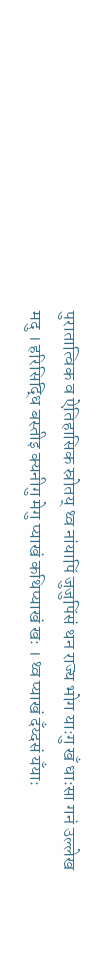पुरातात्विक व ऐतिहासिक स्रोतय् थ्व नांयापिं जुजुपिंसं थन राज्य भोग याःगु खँ धाःसा गनं उल्लेख मदु । हरिसिद्धि बस्तीइ क्यनीगु मेगु प्याखं कथिप्याखं खः । थ्व प्याखं दँय्दसं यँयाः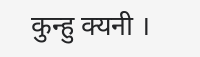कुन्हु क्यनी ।